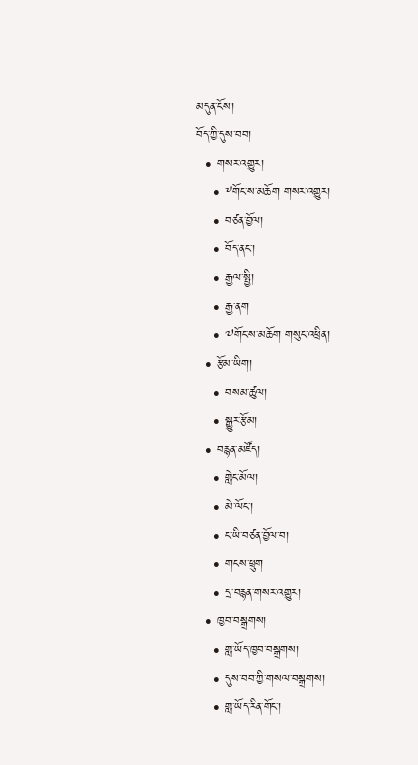མདུན་ངོས།
བོད་ཀྱི་དུས་བབ།
  • གསར་འགྱུར།
    • ༸གོང་ས་མཆོག གསར་འགྱུར།
    • བཙན་བྱོལ།
    • བོད་ནང་།
    • རྒྱལ་སྤྱི།
    • རྒྱ་ནག
    • ༧གོང་ས་མཆོག གསུང་འཕྲིན།
  • རྩོམ་ཡིག།
    • བསམ་ཚུལ།
    • སྒྱུར་རྩོམ།
  • བརྙན་མཛོད།
    • གླེང་མོལ།
    • མེ་ལོང་།
    • ང་ཡི་བཙན་བྱོལ་བ།
    • གངས་ཕྲུག
    • དྲ་བརྙན་གསར་འགྱུར།
  • ཁྱབ་བསྒྲགས།
    • གླ་ཡོད་ཁྱབ་བསྒྲགས།
    • དུས་བབ་ཀྱི་གསལ་བསྒྲགས།
    • གླ་ཡོད་རིན་གོང་།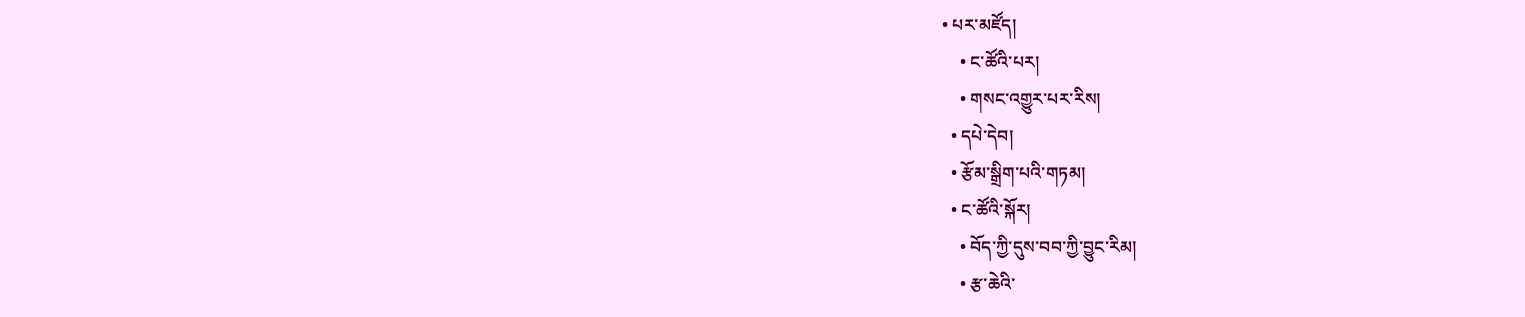• པར་མཛོད།
    • ང་ཚོའི་པར།
    • གསང་འགྱུར་པར་རིས།
  • དཔེ་དེབ།
  • རྩོམ་སྒྲིག་པའི་གཏམ།
  • ང་ཚོའི་སྐོར།
    • བོད་ཀྱི་དུས་བབ་ཀྱི་བྱུང་རིམ།
    • རྩ་ཆེའི་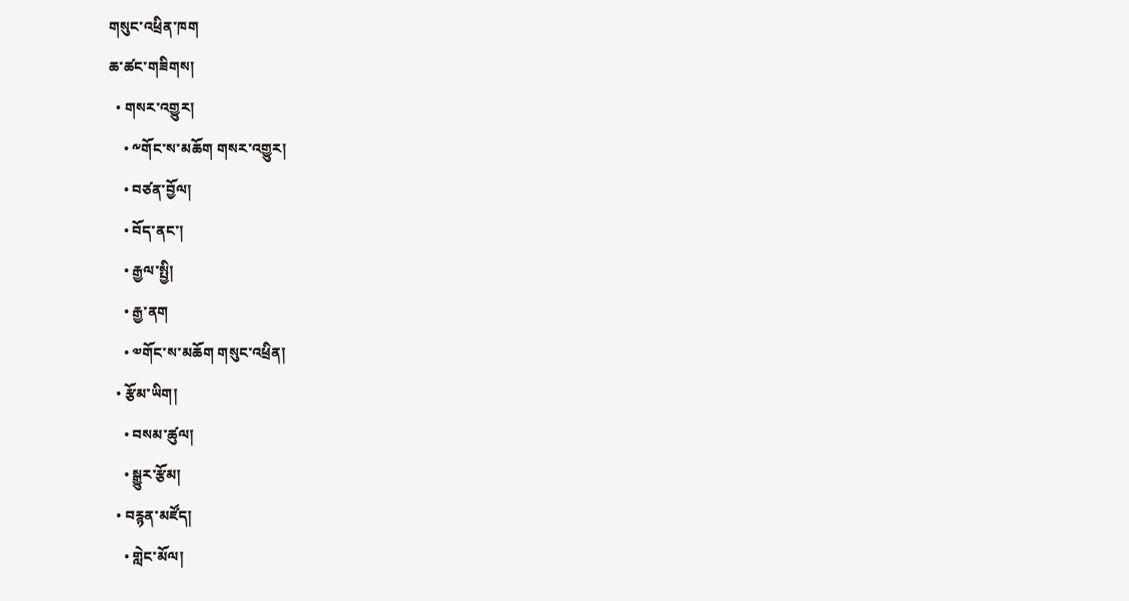གསུང་འཕྲིན་ཁག
ཆ་ཚང་གཟིགས།
  • གསར་འགྱུར།
    • ༸གོང་ས་མཆོག གསར་འགྱུར།
    • བཙན་བྱོལ།
    • བོད་ནང་།
    • རྒྱལ་སྤྱི།
    • རྒྱ་ནག
    • ༧གོང་ས་མཆོག གསུང་འཕྲིན།
  • རྩོམ་ཡིག།
    • བསམ་ཚུལ།
    • སྒྱུར་རྩོམ།
  • བརྙན་མཛོད།
    • གླེང་མོལ།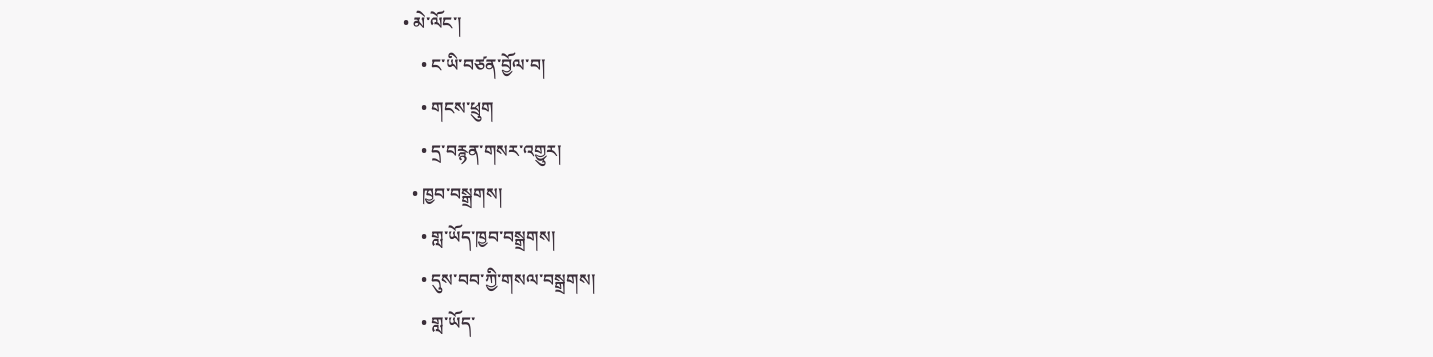• མེ་ལོང་།
    • ང་ཡི་བཙན་བྱོལ་བ།
    • གངས་ཕྲུག
    • དྲ་བརྙན་གསར་འགྱུར།
  • ཁྱབ་བསྒྲགས།
    • གླ་ཡོད་ཁྱབ་བསྒྲགས།
    • དུས་བབ་ཀྱི་གསལ་བསྒྲགས།
    • གླ་ཡོད་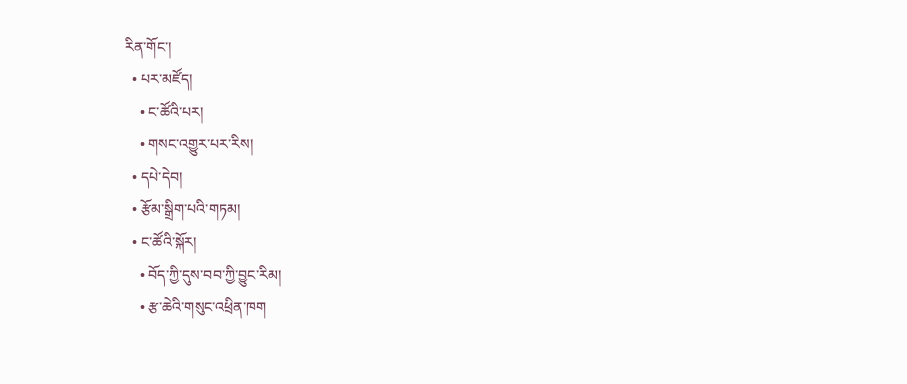རིན་གོང་།
  • པར་མཛོད།
    • ང་ཚོའི་པར།
    • གསང་འགྱུར་པར་རིས།
  • དཔེ་དེབ།
  • རྩོམ་སྒྲིག་པའི་གཏམ།
  • ང་ཚོའི་སྐོར།
    • བོད་ཀྱི་དུས་བབ་ཀྱི་བྱུང་རིམ།
    • རྩ་ཆེའི་གསུང་འཕྲིན་ཁག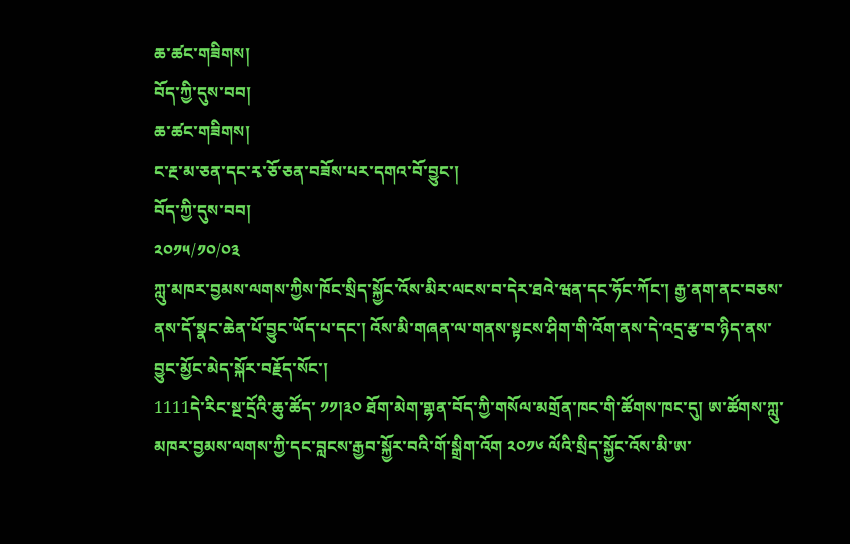ཆ་ཚང་གཟིགས།
བོད་ཀྱི་དུས་བབ།
ཆ་ཚང་གཟིགས།
ང་རྔ་མ་ཅན་དང་རྭ་ཅོ་ཅན་བཟོས་པར་དགའ་བོ་བྱུང་།
བོད་ཀྱི་དུས་བབ།
༢༠༡༥/༡༠/༠༣
ཀླུ་མཁར་བྱམས་ལགས་ཀྱིས་ཁོང་སྲིད་སྐྱོང་འོས་མིར་ལངས་བ་དེར་ཐའེ་ཝན་དང་ཧོང་ཀོང་། རྒྱ་ནག་ནང་བཅས་ནས་དོ་སྣང་ཆེན་པོ་བྱུང་ཡོད་པ་དང་། འོས་མི་གཞན་ལ་གནས་སྟངས་ཤིག་གི་འོག་ནས་དེ་འདྲ་རྩ་བ་ཉིད་ནས་བྱུང་མྱོང་མེད་སྐོར་བརྗོད་སོང་།
1111དེ་རིང་སྔ་དྲོའི་ཆུ་ཚོད་ ༡༡།༣༠ ཐོག་མེག་གྷན་བོད་ཀྱི་གསོལ་མགྲོན་ཁང་གི་ཚོགས་ཁང་དུ། ཨ་ཚོགས་ཀླུ་མཁར་བྱམས་ལགས་ཀྱི་དང་བླངས་རྒྱབ་སྐྱོར་བའི་གོ་སྒྲིག་འོག ༢༠༡༦ ལོའི་སྲིད་སྐྱོང་འོས་མི་ཨ་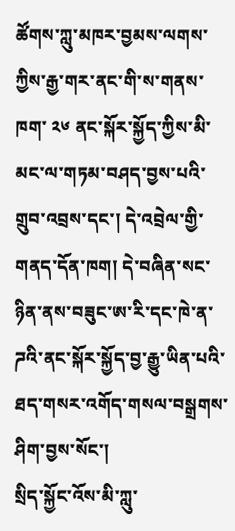ཚོགས་ཀླུ་མཁར་བྱམས་ལགས་ཀྱིས་རྒྱ་གར་ནང་གི་ས་གནས་ཁག་ ༢༦ ནང་སྐོར་སྐྱོད་ཀྱིས་མི་མང་ལ་གཏམ་བཤད་བྱས་པའི་གྲུབ་འབྲས་དང་། དེ་འབྲེལ་གྱི་གནད་དོན་ཁག། དེ་བཞིན་སང་ཉིན་ནས་བཟུང་ཨ་རི་དང་ཁེ་ན་ཌའི་ནང་སྐོར་སྐྱོད་བྱ་རྒྱུ་ཡིན་པའི་ཐད་གསར་འགོད་གསལ་བསྒྲགས་ཤིག་བྱས་སོང་།
སྲིད་སྐྱོང་འོས་མི་ཀླུ་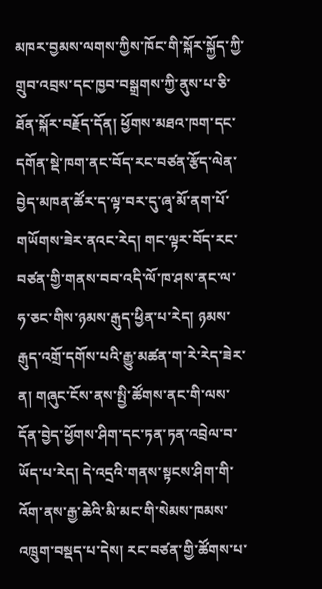མཁར་བྱམས་ལགས་ཀྱིས་ཁོང་གི་སྐོར་སྐྱོད་ཀྱི་གྲུབ་འབྲས་དང་ཁྱབ་བསྒྲགས་ཀྱི་ནུས་པ་ཅི་ཐོན་སྐོར་བརྗོད་དོན། ཕྱོགས་མཐའ་ཁག་དང་དགོན་སྡེ་ཁག་ནང་བོད་རང་བཙན་རྩོད་ལེན་བྱེད་མཁན་ཚོར་ད་ལྟ་བར་དུ་ཞྭ་མོ་ནག་པོ་གཡོགས་ཟེར་ནའང་རེད། གང་ལྟར་བོད་རང་བཙན་གྱི་གནས་བབ་འདི་ལོ་ཁ་ཤས་ནང་ལ་ཧ་ཅང་གིས་ཉམས་རྒུད་ཕྱིན་པ་རེད། ཉམས་རྒུད་འགྲོ་དགོས་པའི་རྒྱུ་མཚན་ག་རེ་རེད་ཟེར་ན། གཞུང་ངོས་ནས་སྤྱི་ཚོགས་ནང་གི་ལས་དོན་བྱེད་ཕྱོགས་ཤིག་དང་ཏན་ཏན་འབྲེལ་བ་ཡོད་པ་རེད། དེ་འདྲའི་གནས་སྟངས་ཤིག་གི་འོག་ནས་རྒྱ་ཆེའི་མི་མང་གི་སེམས་ཁམས་འཁྲུག་བསྡད་པ་དེས། རང་བཙན་གྱི་ཚོགས་པ་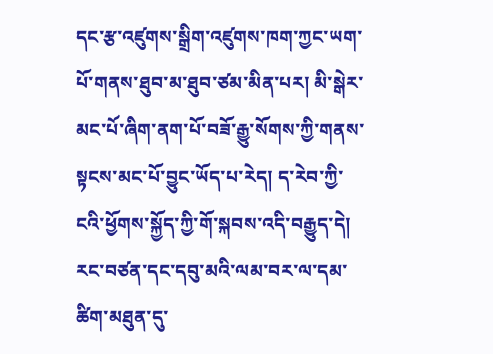དང་རྩ་འཛུགས་སྒྲིག་འཛུགས་ཁག་ཀྱང་ཡག་པོ་གནས་ཐུབ་མ་ཐུབ་ཙམ་མིན་པར། མི་སྒེར་མང་པོ་ཞིག་ནག་པོ་བཟོ་རྒྱུ་སོགས་ཀྱི་གནས་སྟངས་མང་པོ་བྱུང་ཡོད་པ་རེད། ད་རེབ་ཀྱི་ངའི་ཕྱོགས་སྐྱོད་ཀྱི་གོ་སྐབས་འདི་བརྒྱུད་དེ། རང་བཙན་དང་དབུ་མའི་ལམ་བར་ལ་དམ་ཚིག་མཐུན་དུ་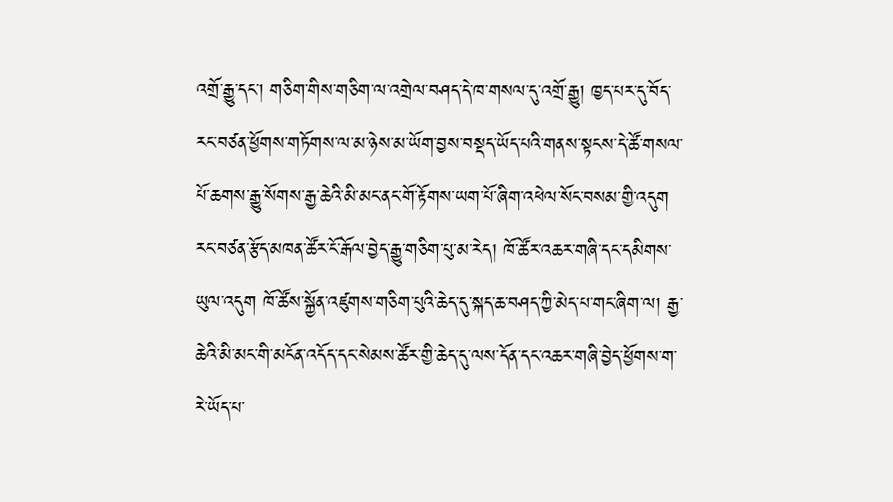འགྲོ་རྒྱུ་དང་། གཅིག་གིས་གཅིག་ལ་འགྲེལ་བཤད་དེ་ཁ་གསལ་དུ་འགྲོ་རྒྱུ། ཁྱད་པར་དུ་བོད་རང་བཙན་ཕྱོགས་གཏོགས་ལ་མ་ཉེས་མ་ཡོག་བྱས་བསྡད་ཡོད་པའི་གནས་སྟངས་དེ་ཚོ་གསལ་པོ་ཆགས་རྒྱུ་སོགས་རྒྱ་ཆེའི་མི་མང་ནང་གོ་རྟོགས་ཡག་པོ་ཞིག་འཕེལ་སོང་བསམ་གྱི་འདུག རང་བཙན་རྩོད་མཁན་ཚོར་ངོ་རྒོལ་བྱེད་རྒྱུ་གཅིག་པུ་མ་རེད། ཁོ་ཚོར་འཆར་གཞི་དང་དམིགས་ཡུལ་འདུག ཁོ་ཚོས་སྐྱོན་འཛུགས་གཅིག་པུའི་ཆེད་དུ་སྐད་ཆ་བཤད་ཀྱི་མེད་པ་གང་ཞིག་ལ། རྒྱ་ཆེའི་མི་མང་གི་མངོན་འདོད་དང་སེམས་ཚོར་གྱི་ཆེད་དུ་ལས་དོན་དང་འཆར་གཞི་བྱེད་ཕྱོགས་ག་རེ་ཡོད་པ་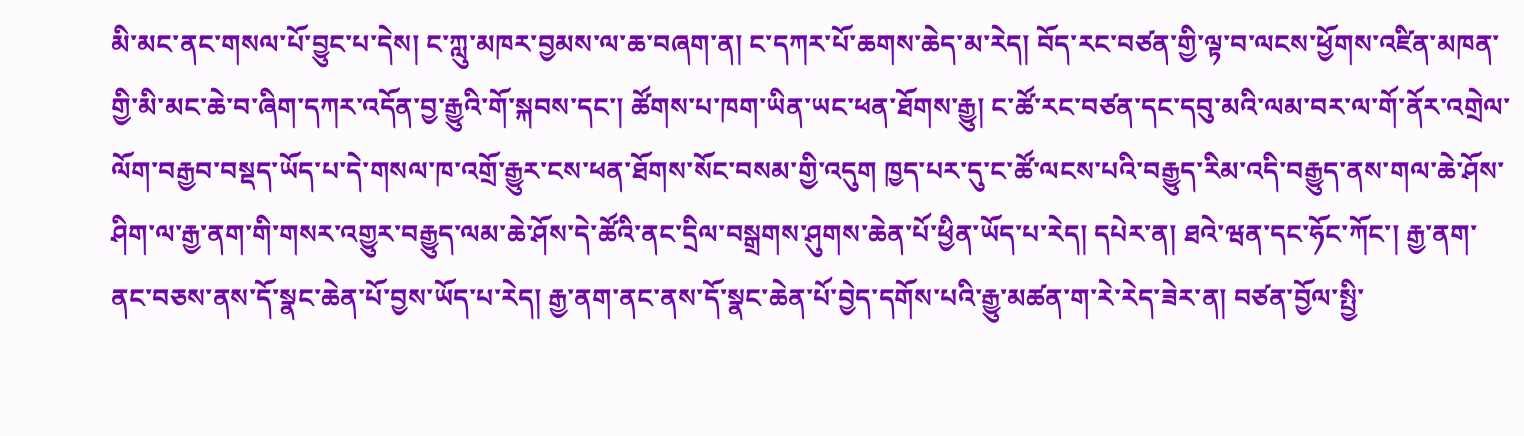མི་མང་ནང་གསལ་པོ་བྱུང་པ་དེས། ང་ཀླུ་མཁར་བྱམས་ལ་ཆ་བཞག་ན། ང་དཀར་པོ་ཆགས་ཆེད་མ་རེད། བོད་རང་བཙན་གྱི་ལྟ་བ་ལངས་ཕྱོགས་འཛིན་མཁན་གྱི་མི་མང་ཆེ་བ་ཞིག་དཀར་འདོན་བྱ་རྒྱུའི་གོ་སྐབས་དང་། ཚོགས་པ་ཁག་ཡིན་ཡང་ཕན་ཐོགས་རྒྱུ། ང་ཚོ་རང་བཙན་དང་དབུ་མའི་ལམ་བར་ལ་གོ་ནོར་འགྲེལ་ལོག་བརྒྱབ་བསྡད་ཡོད་པ་དེ་གསལ་ཁ་འགྲོ་རྒྱུར་ངས་ཕན་ཐོགས་སོང་བསམ་གྱི་འདུག ཁྱད་པར་དུ་ང་ཚོ་ལངས་པའི་བརྒྱུད་རིམ་འདི་བརྒྱུད་ནས་གལ་ཆེ་ཤོས་ཤིག་ལ་རྒྱ་ནག་གི་གསར་འགྱུར་བརྒྱུད་ལམ་ཆེ་ཤོས་དེ་ཚོའི་ནང་དྲིལ་བསྒྲགས་ཤུགས་ཆེན་པོ་ཕྱིན་ཡོད་པ་རེད། དཔེར་ན། ཐའེ་ཝན་དང་ཧོང་ཀོང་། རྒྱ་ནག་ནང་བཅས་ནས་དོ་སྣང་ཆེན་པོ་བྱས་ཡོད་པ་རེད། རྒྱ་ནག་ནང་ནས་དོ་སྣང་ཆེན་པོ་བྱེད་དགོས་པའི་རྒྱུ་མཚན་ག་རེ་རེད་ཟེར་ན། བཙན་བྱོལ་སྤྱི་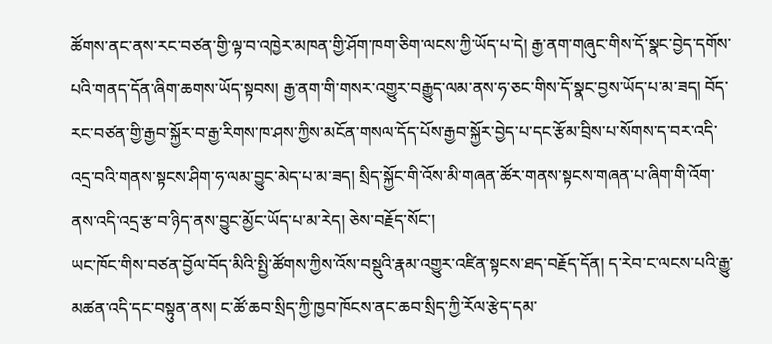ཚོགས་ནང་ནས་རང་བཙན་གྱི་ལྟ་བ་འཁྱེར་མཁན་གྱི་ཤོག་ཁག་ཅིག་ལངས་ཀྱི་ཡོད་པ་དེ། རྒྱ་ནག་གཞུང་གིས་དོ་སྣང་བྱེད་དགོས་པའི་གནད་དོན་ཞིག་ཆགས་ཡོད་སྟབས། རྒྱ་ནག་གི་གསར་འགྱུར་བརྒྱུད་ལམ་ནས་ཧ་ཅང་གིས་དོ་སྣང་བྱས་ཡོད་པ་མ་ཟད། བོད་རང་བཙན་གྱི་རྒྱབ་སྐྱོར་བ་རྒྱ་རིགས་ཁ་ཤས་ཀྱིས་མངོན་གསལ་དོད་པོས་རྒྱབ་སྐྱོར་བྱེད་པ་དང་རྩོམ་བྲིས་པ་སོགས་ད་བར་འདི་འདྲ་བའི་གནས་སྟངས་ཤིག་ཧ་ལམ་བྱུང་མེད་པ་མ་ཟད། སྲིད་སྐྱོང་གི་འོས་མི་གཞན་ཚོར་གནས་སྟངས་གཞན་པ་ཞིག་གི་འོག་ནས་འདི་འདྲ་རྩ་བ་ཉིད་ནས་བྱུང་མྱོང་ཡོད་པ་མ་རེད། ཅེས་བརྗོད་སོང་།
ཡང་ཁོང་གིས་བཙན་བྱོལ་བོད་མིའི་སྤྱི་ཚོགས་ཀྱིས་འོས་བསྡུའི་རྣམ་འགྱུར་འཛིན་སྟངས་ཐད་བརྗོད་དོན། ད་རེབ་ང་ལངས་པའི་རྒྱུ་མཚན་འདི་དང་བསྟུན་ནས། ང་ཚོ་ཆབ་སྲིད་ཀྱི་ཁྱབ་ཁོངས་ནང་ཆབ་སྲིད་ཀྱི་རོལ་རྩེད་དམ་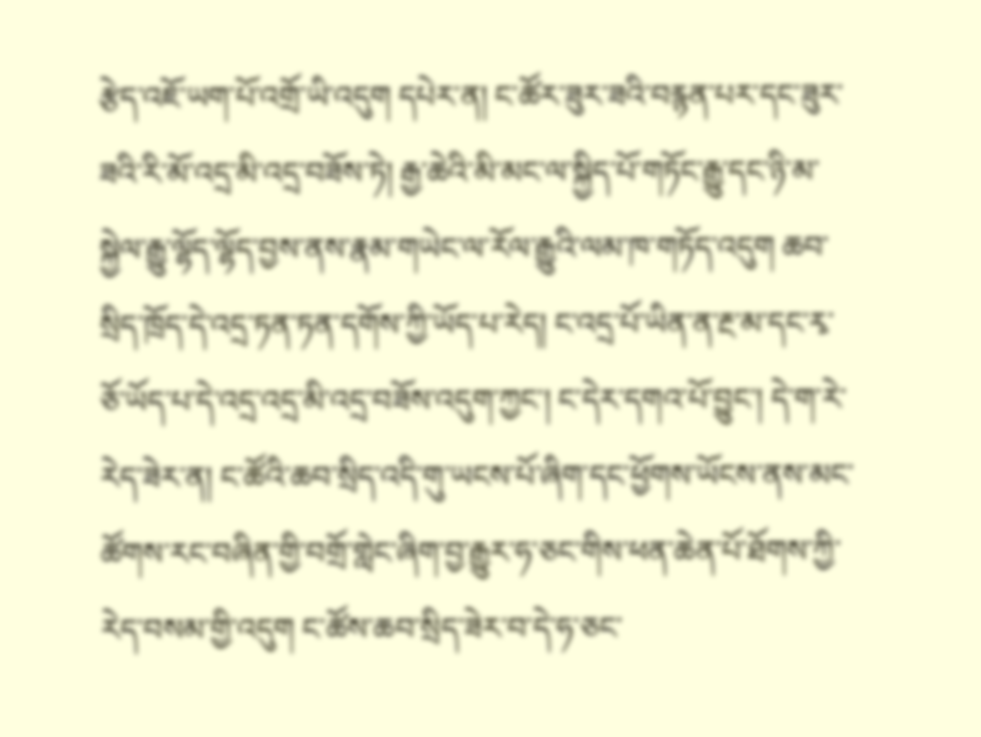རྩེད་འཇོ་ཡག་པོ་འགྲོ་ཡི་འདུག དཔེར་ན། ང་ཚོར་ཟུར་ཟའི་བརྙན་པར་དང་ཟུར་ཟའི་རི་མོ་འདྲ་མི་འདྲ་བཟོས་ཏེ། རྒྱ་ཆེའི་མི་མང་ལ་སྐྱིད་པོ་གཏོང་རྒྱུ་དང་ཉི་མ་སྐྱེལ་རྒྱུ་ལྷོད་ལྷོད་བྱས་ནས་རྣམ་གཡེང་ལ་རོལ་རྒྱུའི་ལམ་ཁ་གཏོད་འདུག ཆབ་སྲིད་ཁྲོད་དེ་འདྲ་ཏན་ཏན་དགོས་ཀྱི་ཡོད་པ་རེད། ང་འདྲ་པོ་ཡིན་ན་རྔ་མ་དང་རྭ་ཅོ་ཡོད་པ་དེ་འདྲ་འདྲ་མི་འདྲ་བཟོས་འདུག་ཀྱང་། ང་དེར་དགའ་པོ་བྱུང་། དེ་ག་རེ་རེད་ཟེར་ན། ང་ཚོའི་ཆབ་སྲིད་འདི་གུ་ཡངས་པོ་ཞིག་དང་ཕྱོགས་ཡོངས་ནས་མང་ཚོགས་རང་བཞིན་གྱི་བགྲོ་གླེང་ཞིག་བྱ་རྒྱུར་ཧ་ཅང་གིས་ཕན་ཆེན་པོ་ཐོགས་ཀྱི་རེད་བསམ་གྱི་འདུག ང་ཚོས་ཆབ་སྲིད་ཟེར་བ་དེ་ཧ་ཅང་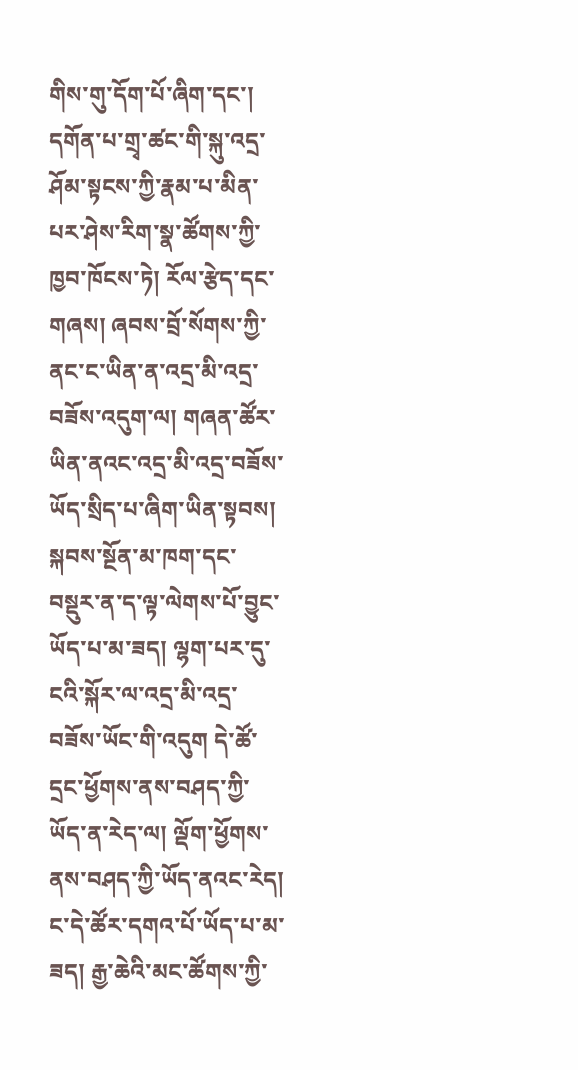གིས་གུ་དོག་པོ་ཞིག་དང་། དགོན་པ་གྲྭ་ཚང་གི་སྐུ་འདྲ་ཤོམ་སྟངས་ཀྱི་རྣམ་པ་མིན་པར་ཤེས་རིག་སྣ་ཚོགས་ཀྱི་ཁྱབ་ཁོངས་ཏེ། རོལ་རྩེད་དང་གཞས། ཞབས་བྲོ་སོགས་ཀྱི་ནང་ང་ཡིན་ན་འདྲ་མི་འདྲ་བཟོས་འདུག་ལ། གཞན་ཚོར་ཡིན་ནའང་འདྲ་མི་འདྲ་བཟོས་ཡོད་སྲིད་པ་ཞིག་ཡིན་སྟབས། སྐབས་སྔོན་མ་ཁག་དང་བསྡུར་ན་ད་ལྟ་ལེགས་པོ་བྱུང་ཡོད་པ་མ་ཟད། ལྷག་པར་དུ་ངའི་སྐོར་ལ་འདྲ་མི་འདྲ་བཟོས་ཡོང་གི་འདུག དེ་ཚོ་དྲང་ཕྱོགས་ནས་བཤད་ཀྱི་ཡོད་ན་རེད་ལ། ལྡོག་ཕྱོགས་ནས་བཤད་ཀྱི་ཡོད་ནའང་རེད། ང་དེ་ཚོར་དགའ་པོ་ཡོད་པ་མ་ཟད། རྒྱ་ཆེའི་མང་ཚོགས་ཀྱི་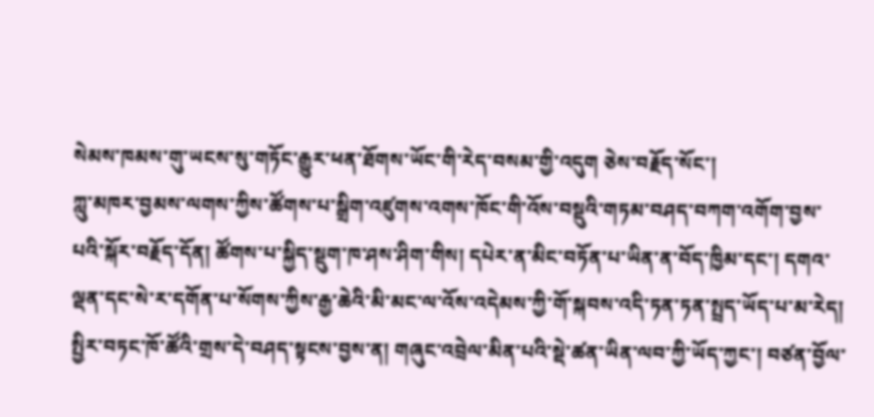སེམས་ཁམས་གུ་ཡངས་སུ་གཏོང་རྒྱུར་ཕན་ཐོགས་ཡོང་གི་རེད་བསམ་གྱི་འདུག ཅེས་བརྗོད་སོང་།
ཀླུ་མཁར་བྱམས་ལགས་ཀྱིས་ཚོགས་པ་སྒྲིག་འཛུགས་འགས་ཁོང་གི་འོས་བསྡུའི་གཏམ་བཤད་བཀག་འགོག་བྱས་པའི་སྐོར་བརྗོད་དོན། ཚོགས་པ་སྐྱིད་སྡུག་ཁ་ཤས་ཤིག་གིས། དཔེར་ན་མིང་བཏོན་པ་ཡིན་ན་བོད་ཁྱིམ་དང་། དགའ་ལྡན་དང་སེ་ར་དགོན་པ་སོགས་ཀྱིས་རྒྱ་ཆེའི་མི་མང་ལ་འོས་འདེམས་ཀྱི་གོ་སྐབས་འདི་ཏན་ཏན་སྤྲད་ཡོད་པ་མ་རེད། སྤྱིར་བཏང་ཁོ་ཚོའི་གྲས་དེ་བཤད་སྟངས་བྱས་ན། གཞུང་འབྲེལ་མིན་པའི་སྡེ་ཚན་ཡིན་ལབ་ཀྱི་ཡོད་ཀྱང་། བཙན་བྱོལ་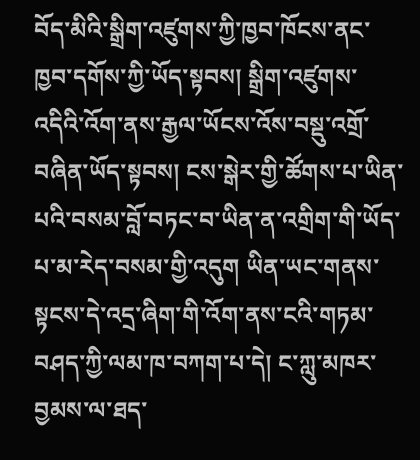བོད་མིའི་སྒྲིག་འཛུགས་ཀྱི་ཁྱབ་ཁོངས་ནང་ཁྱབ་དགོས་ཀྱི་ཡོད་སྟབས། སྒྲིག་འཛུགས་འདིའི་འོག་ནས་རྒྱལ་ཡོངས་འོས་བསྡུ་འགྲོ་བཞིན་ཡོད་སྟབས། ངས་སྒེར་གྱི་ཚོགས་པ་ཡིན་པའི་བསམ་བློ་བཏང་བ་ཡིན་ན་འགྲིག་གི་ཡོད་པ་མ་རེད་བསམ་གྱི་འདུག ཡིན་ཡང་གནས་སྟངས་དེ་འདྲ་ཞིག་གི་འོག་ནས་ངའི་གཏམ་བཤད་ཀྱི་ལམ་ཁ་བཀག་པ་དེ། ང་ཀླུ་མཁར་བྱམས་ལ་ཐད་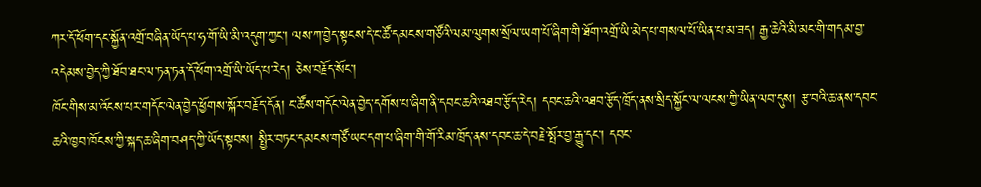ཀར་དོ་ཕོག་དང་སྐྱོན་འགྲོ་བཞིན་ཡོད་པ་ཧ་གོ་ཡི་མི་འདུག་ཀྱང་། ལས་ཀ་བྱེད་སྟངས་དེ་ང་ཚོ་དམངས་གཙོའི་ལམ་ལུགས་སྲོལ་ཡག་པོ་ཞིག་གི་ཐོག་འགྲོ་ཡི་མེད་པ་གསལ་པོ་ཡིན་པ་མ་ཟད། རྒྱ་ཆེའི་མི་མང་གི་གདམ་བྱ་འདེམས་བྱེད་ཀྱི་ཐོབ་ཐང་ལ་ཏན་ཏན་དོ་ཕོག་འགྲོ་ཡི་ཡོད་པ་རེད། ཅེས་བརྗོད་སོང་།
ཁོང་གིས་མ་འོངས་པར་གདོང་ལེན་བྱེད་ཕྱོགས་སྐོར་བརྗོད་དོན། ང་ཚོས་གདོང་ལེན་བྱེད་དགོས་པ་ཞིག་ནི་དབང་ཆའི་འཐབ་རྩོད་རེད། དབང་ཆའི་འཐབ་རྩོད་ཁྲོད་ནས་སྲིད་སྐྱོང་ལ་ལངས་ཀྱི་ཡིན་ལབ་དུས། རྩ་བའི་ཆ་ནས་དབང་ཆའི་ཁྱབ་ཁོངས་ཀྱི་སྐད་ཆ་ཞིག་བཤད་ཀྱི་ཡོད་སྟབས། སྤྱིར་བཏང་དམངས་གཙོ་ཡང་དག་པ་ཞིག་གི་གོ་རིམ་ཁྲོད་ནས་དབང་ཆ་དེ་བརྗེ་སྤོར་བྱ་རྒྱུ་དང་། དབང་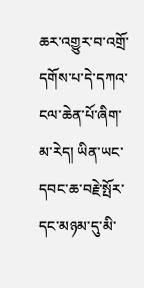ཆར་འགྱུར་བ་འགྲོ་དགོས་པ་དེ་དཀའ་ངལ་ཆེན་པོ་ཞིག་མ་རེད། ཡིན་ཡང་དབང་ཆ་བརྗེ་སྤོར་དང་མཉམ་དུ་མི་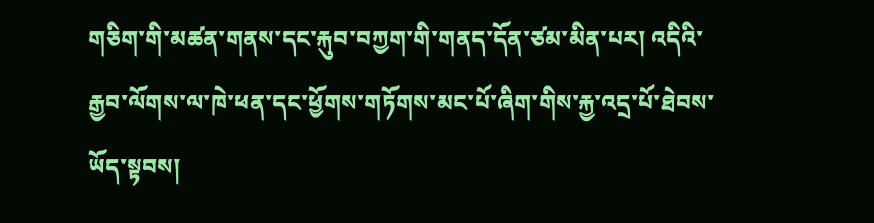གཅིག་གི་མཚན་གནས་དང་རྐུབ་བཀྱག་གི་གནད་དོན་ཙམ་མིན་པར། འདིའི་རྒྱབ་ལོགས་ལ་ཁེ་ཕན་དང་ཕྱོགས་གཏོགས་མང་པོ་ཞིག་གིས་རྐྱ་འདྲ་པོ་ཐེབས་ཡོད་སྟབས།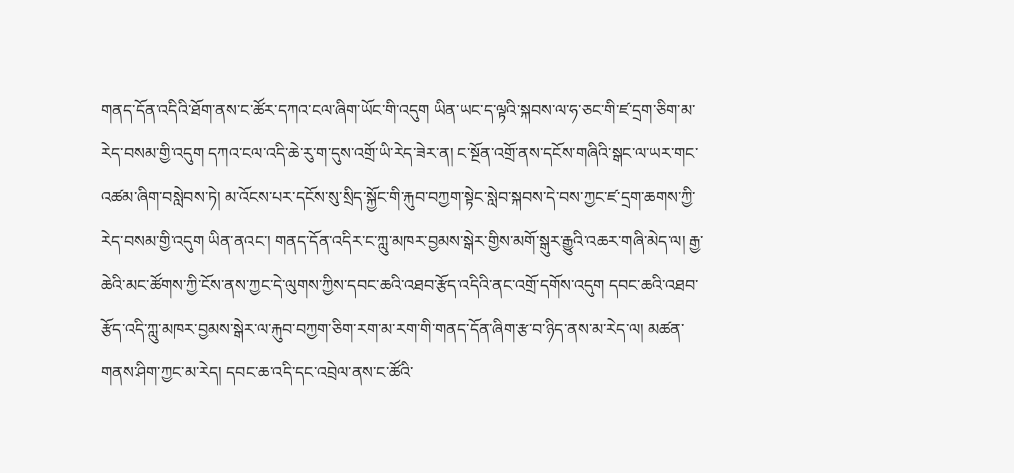གནད་དོན་འདིའི་ཐོག་ནས་ང་ཚོར་དཀའ་ངལ་ཞིག་ཡོང་གི་འདུག ཡིན་ཡང་ད་ལྟའི་སྐབས་ལ་ཧ་ཅང་གི་ཛ་དྲག་ཅིག་མ་རེད་བསམ་གྱི་འདུག དཀའ་ངལ་འདི་ཆེ་རུ་ག་དུས་འགྲོ་ཡི་རེད་ཟེར་ན། ང་སྔོན་འགྲོ་ནས་དངོས་གཞིའི་སྒང་ལ་ཡར་གང་འཚམ་ཞིག་བསླེབས་ཏེ། མ་འོངས་པར་དངོས་སུ་སྲིད་སྐྱོང་གི་རྐུབ་བཀྱག་སྟེང་སླེབ་སྐབས་དེ་བས་ཀྱང་ཛ་དྲག་ཆགས་ཀྱི་རེད་བསམ་གྱི་འདུག ཡིན་ནའང་། གནད་དོན་འདིར་ང་ཀླུ་མཁར་བྱམས་སྒེར་གྱིས་མགོ་སྒུར་རྒྱུའི་འཆར་གཞི་མེད་ལ། རྒྱ་ཆེའི་མང་ཚོགས་ཀྱི་ངོས་ནས་ཀྱང་དེ་ལུགས་ཀྱིས་དབང་ཆའི་འཐབ་རྩོད་འདིའི་ནང་འགྲོ་དགོས་འདུག དབང་ཆའི་འཐབ་རྩོད་འདི་ཀླུ་མཁར་བྱམས་སྒེར་ལ་རྐུབ་བཀྱག་ཅིག་རག་མ་རག་གི་གནད་དོན་ཞིག་རྩ་བ་ཉིད་ནས་མ་རེད་ལ། མཚན་གནས་ཤིག་ཀྱང་མ་རེད། དབང་ཆ་འདི་དང་འབྲེལ་ནས་ང་ཚོའི་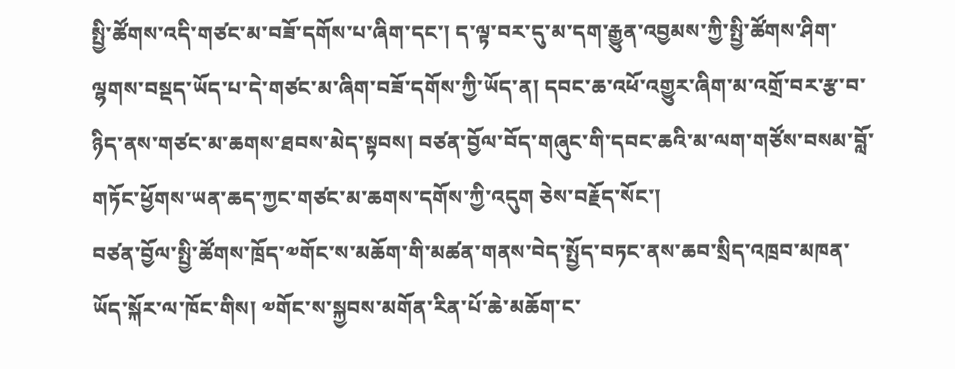སྤྱི་ཚོགས་འདི་གཙང་མ་བཟོ་དགོས་པ་ཞིག་དང་། ད་ལྟ་བར་དུ་མ་དག་རྒྱུན་འབྱམས་ཀྱི་སྤྱི་ཚོགས་ཤིག་ལྷགས་བསྡད་ཡོད་པ་དེ་གཙང་མ་ཞིག་བཟོ་དགོས་ཀྱི་ཡོད་ན། དབང་ཆ་འཕོ་འགྱུར་ཞིག་མ་འགྲོ་བར་རྩ་བ་ཉིད་ནས་གཙང་མ་ཆགས་ཐབས་མེད་སྟབས། བཙན་བྱོལ་བོད་གཞུང་གི་དབང་ཆའི་མ་ལག་གཙོས་བསམ་བློ་གཏོང་ཕྱོགས་ཡན་ཆད་ཀྱང་གཙང་མ་ཆགས་དགོས་ཀྱི་འདུག ཅེས་བརྗོད་སོང་།
བཙན་བྱོལ་སྤྱི་ཚོགས་ཁྲོད་༧གོང་ས་མཆོག་གི་མཚན་གནས་བེད་སྤྱོད་བཏང་ནས་ཆབ་སྲིད་འཁྲབ་མཁན་ཡོད་སྐོར་ལ་ཁོང་གིས། ༧གོང་ས་སྐྱབས་མགོན་རིན་པོ་ཆེ་མཆོག་ང་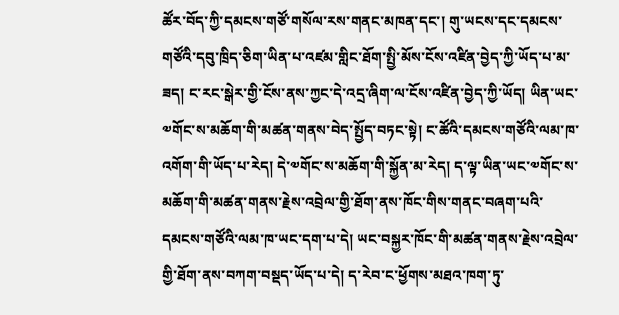ཚོར་བོད་ཀྱི་དམངས་གཙོ་གསོལ་རས་གནང་མཁན་དང་། གུ་ཡངས་དང་དམངས་གཙོའི་དབུ་ཁྲིད་ཅིག་ཡིན་པ་འཛམ་གླིང་ཐོག་སྤྱི་མོས་ངོས་འཛིན་བྱེད་ཀྱི་ཡོད་པ་མ་ཟད། ང་རང་སྒེར་གྱི་ངོས་ནས་ཀྱང་དེ་འདྲ་ཞིག་ལ་ངོས་འཛིན་བྱེད་ཀྱི་ཡོད། ཡིན་ཡང་༧གོང་ས་མཆོག་གི་མཚན་གནས་བེད་སྤྱོད་བཏང་སྟེ། ང་ཚོའི་དམངས་གཙོའི་ལམ་ཁ་འགོག་གི་ཡོད་པ་རེད། དེ་༧གོང་ས་མཆོག་གི་སྐྱོན་མ་རེད། ད་ལྟ་ཡིན་ཡང་༧གོང་ས་མཆོག་གི་མཚན་གནས་རྗེས་འབྲེལ་གྱི་ཐོག་ནས་ཁོང་གིས་གནང་བཞག་པའི་དམངས་གཙོའི་ལམ་ཁ་ཡང་དག་པ་དེ། ཡང་བསྐྱར་ཁོང་གི་མཚན་གནས་རྗེས་འབྲེལ་གྱི་ཐོག་ནས་བཀག་བསྡད་ཡོད་པ་དེ། ད་རེབ་ང་ཕྱོགས་མཐའ་ཁག་ཏུ་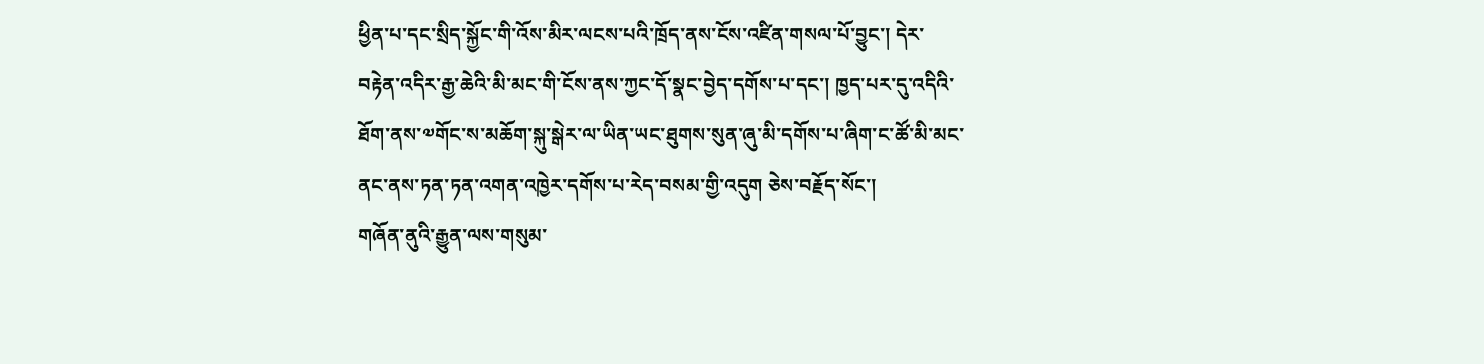ཕྱིན་པ་དང་སྲིད་སྐྱོང་གི་འོས་མིར་ལངས་པའི་ཁྲོད་ནས་ངོས་འཛིན་གསལ་པོ་བྱུང་། དེར་བརྟེན་འདིར་རྒྱ་ཆེའི་མི་མང་གི་ངོས་ནས་ཀྱང་དོ་སྣང་བྱེད་དགོས་པ་དང་། ཁྱད་པར་དུ་འདིའི་ཐོག་ནས་༧གོང་ས་མཆོག་སྐུ་སྒེར་ལ་ཡིན་ཡང་ཐུགས་སུན་ཞུ་མི་དགོས་པ་ཞིག་ང་ཚོ་མི་མང་ནང་ནས་ཏན་ཏན་འགན་འཁྱེར་དགོས་པ་རེད་བསམ་གྱི་འདུག ཅེས་བརྗོད་སོང་།
གཞོན་ནུའི་རྒྱུན་ལས་གསུམ་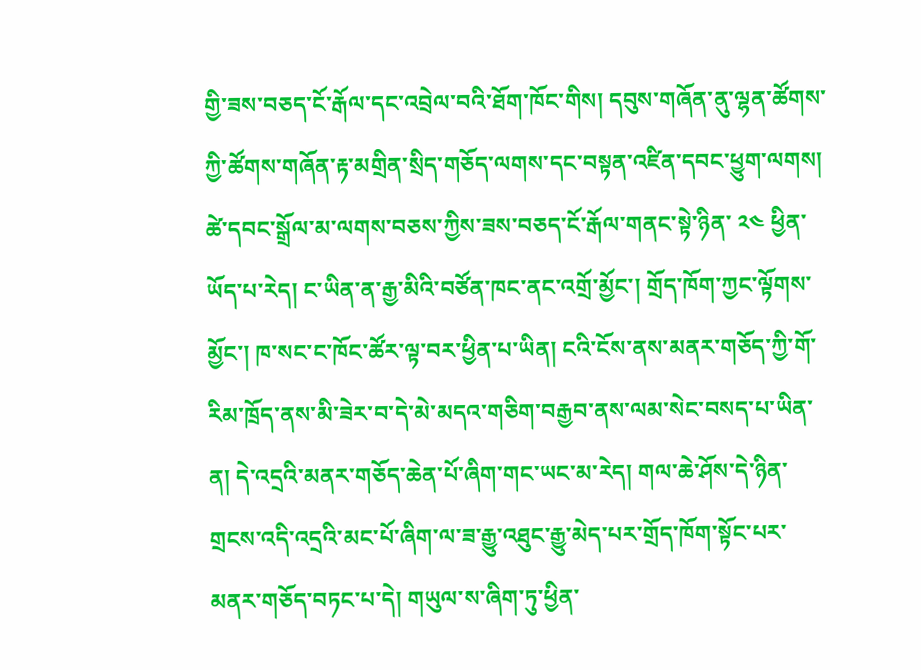གྱི་ཟས་བཅད་ངོ་རྒོལ་དང་འབྲེལ་བའི་ཐོག་ཁོང་གིས། དབུས་གཞོན་ནུ་ལྷན་ཚོགས་ཀྱི་ཚོགས་གཞོན་རྟ་མགྲིན་སྲིད་གཅོད་ལགས་དང་བསྟན་འཛིན་དབང་ཕྱུག་ལགས། ཚེ་དབང་སྒྲོལ་མ་ལགས་བཅས་ཀྱིས་ཟས་བཅད་ངོ་རྒོལ་གནང་སྟེ་ཉིན་ ༢༤ ཕྱིན་ཡོད་པ་རེད། ང་ཡིན་ན་རྒྱ་མིའི་བཙོན་ཁང་ནང་འགྲོ་མྱོང་། གྲོད་ཁོག་ཀྱང་ལྟོགས་མྱོང་། ཁ་སང་ང་ཁོང་ཚོར་ལྟ་བར་ཕྱིན་པ་ཡིན། ངའི་ངོས་ནས་མནར་གཅོད་ཀྱི་གོ་རིམ་ཁྲོད་ནས་མི་ཟེར་བ་དེ་མེ་མདའ་གཅིག་བརྒྱབ་ནས་ལམ་སེང་བསད་པ་ཡིན་ན། དེ་འདྲའི་མནར་གཅོད་ཆེན་པོ་ཞིག་གང་ཡང་མ་རེད། གལ་ཆེ་ཤོས་དེ་ཉིན་གྲངས་འདི་འདྲའི་མང་པོ་ཞིག་ལ་ཟ་རྒྱུ་འཐུང་རྒྱུ་མེད་པར་གྲོད་ཁོག་སྟོང་པར་མནར་གཅོད་བཏང་པ་དེ། གཡུལ་ས་ཞིག་ཏུ་ཕྱིན་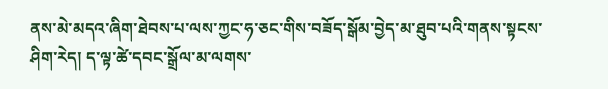ནས་མེ་མདའ་ཞིག་ཐེབས་པ་ལས་ཀྱང་ཧ་ཅང་གིས་བཟོད་སྒོམ་བྱེད་མ་ཐུབ་པའི་གནས་སྟངས་ཤིག་རེད། ད་ལྟ་ཚེ་དབང་སྒྲོལ་མ་ལགས་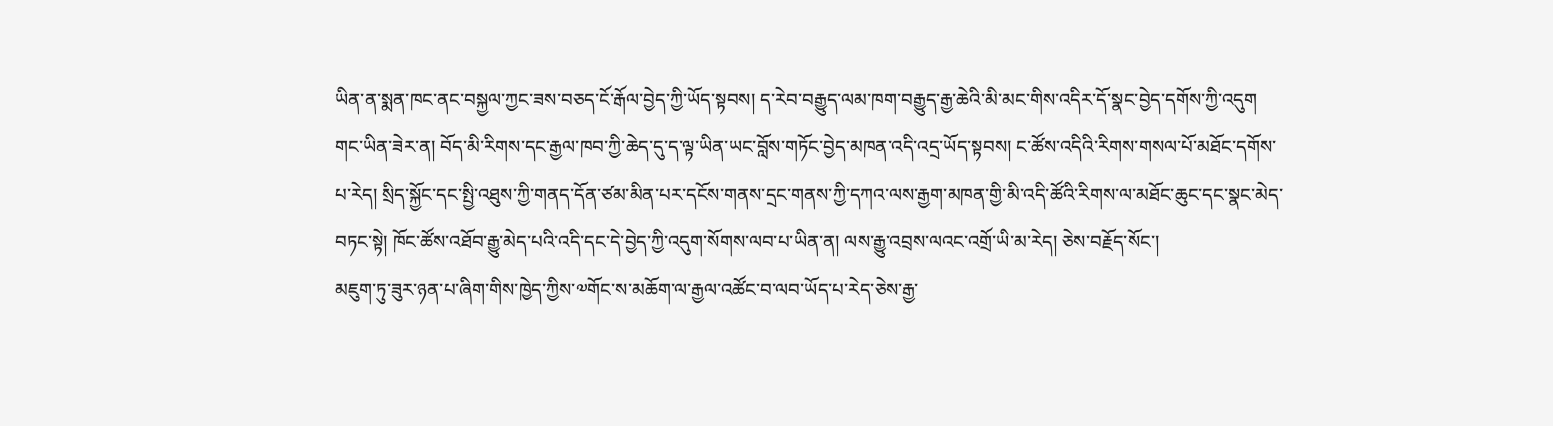ཡིན་ན་སྨན་ཁང་ནང་བསྐྱལ་ཀྱང་ཟས་བཅད་ངོ་རྒོལ་བྱེད་ཀྱི་ཡོད་སྟབས། ད་རེབ་བརྒྱུད་ལམ་ཁག་བརྒྱུད་རྒྱ་ཆེའི་མི་མང་གིས་འདིར་དོ་སྣང་བྱེད་དགོས་ཀྱི་འདུག གང་ཡིན་ཟེར་ན། བོད་མི་རིགས་དང་རྒྱལ་ཁབ་ཀྱི་ཆེད་དུ་ད་ལྟ་ཡིན་ཡང་བློས་གཏོང་བྱེད་མཁན་འདི་འདྲ་ཡོད་སྟབས། ང་ཚོས་འདིའི་རིགས་གསལ་པོ་མཐོང་དགོས་པ་རེད། སྲིད་སྐྱོང་དང་སྤྱི་འཐུས་ཀྱི་གནད་དོན་ཙམ་མིན་པར་དངོས་གནས་དྲང་གནས་ཀྱི་དཀའ་ལས་རྒྱག་མཁན་གྱི་མི་འདི་ཚོའི་རིགས་ལ་མཐོང་ཆུང་དང་སྣང་མེད་བཏང་སྟེ། ཁོང་ཚོས་འཐོབ་རྒྱུ་མེད་པའི་འདི་དང་དེ་བྱེད་ཀྱི་འདུག་སོགས་ལབ་པ་ཡིན་ན། ལས་རྒྱུ་འབྲས་ལའང་འགྲོ་ཡི་མ་རེད། ཅེས་བརྗོད་སོང་།
མཇུག་ཏུ་ཟུར་ཉན་པ་ཞིག་གིས་ཁྱེད་ཀྱིས་༧གོང་ས་མཆོག་ལ་རྒྱལ་འཚོང་བ་ལབ་ཡོད་པ་རེད་ཅེས་རྒྱ་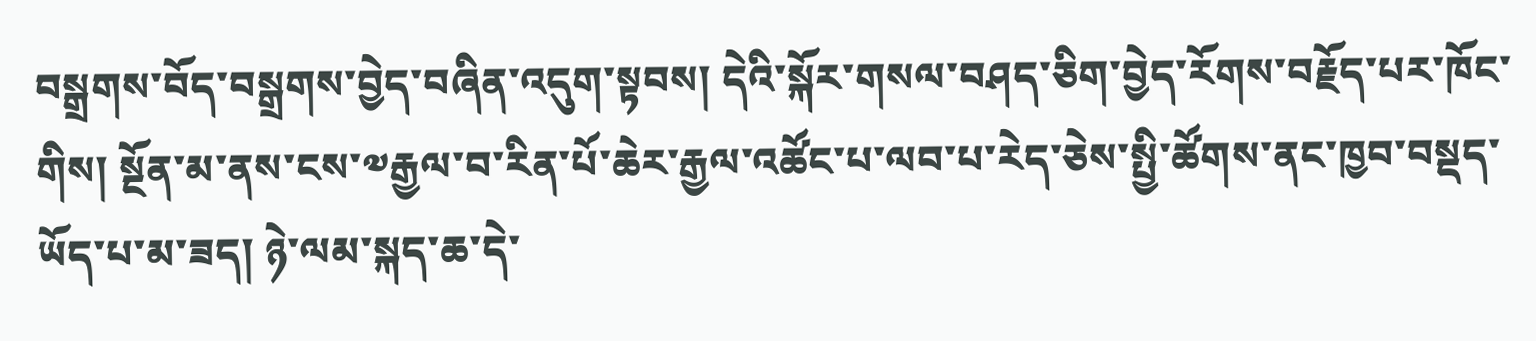བསྒྲགས་བོད་བསྒྲགས་བྱེད་བཞིན་འདུག་སྟབས། དེའི་སྐོར་གསལ་བཤད་ཅིག་བྱེད་རོགས་བརྗོད་པར་ཁོང་གིས། སྔོན་མ་ནས་ངས་༧རྒྱལ་བ་རིན་པོ་ཆེར་རྒྱལ་འཚོང་པ་ལབ་པ་རེད་ཅེས་སྤྱི་ཚོགས་ནང་ཁྱབ་བསྡད་ཡོད་པ་མ་ཟད། ཉེ་ལམ་སྐད་ཆ་དེ་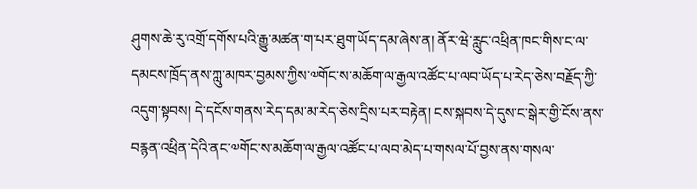ཤུགས་ཆེ་རུ་འགྲོ་དགོས་པའི་རྒྱུ་མཚན་ག་པར་ཐུག་ཡོད་དམ་ཞེས་ན། ནོར་ཝེ་རླུང་འཕྲིན་ཁང་གིས་ང་ལ་དམངས་ཁྲོད་ནས་ཀླུ་མཁར་བྱམས་ཀྱིས་༧གོང་ས་མཆོག་ལ་རྒྱལ་འཚོང་པ་ལབ་ཡོད་པ་རེད་ཅེས་བརྗོད་ཀྱི་འདུག་སྟབས། དེ་དངོས་གནས་རེད་དམ་མ་རེད་ཅེས་དྲིས་པར་བརྟེན། ངས་སྐབས་དེ་དུས་ང་སྒེར་གྱི་ངོས་ནས་བརྙན་འཕྲིན་དེའི་ནང་༧གོང་ས་མཆོག་ལ་རྒྱལ་འཚོང་པ་ལབ་མེད་པ་གསལ་པོ་བྱས་ནས་གསལ་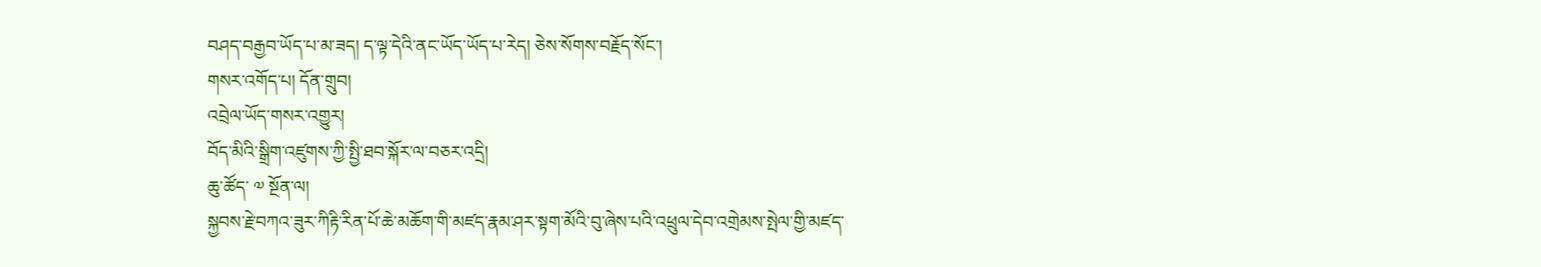བཤད་བརྒྱབ་ཡོད་པ་མ་ཟད། ད་ལྟ་དེའི་ནང་ཡོད་ཡོད་པ་རེད། ཅེས་སོགས་བརྗོད་སོང་།
གསར་འགོད་པ། དོན་གྲུབ།
འབྲེལ་ཡོད་གསར་འགྱུར།
བོད་མིའི་སྒྲིག་འཛུགས་ཀྱི་སྤྱི་ཐབ་སྐོར་ལ་བཅར་འདྲི།
ཆུ་ཚོད་ ༧ སྔོན་ལ།
སྐྱབས་རྗེ་བཀའ་ཟུར་ཀིརྟི་རིན་པོ་ཆེ་མཆོག་གི་མཛད་རྣམ་ཤར་སྟག་མོའི་བུ་ཞེས་པའི་འཕྲུལ་དེབ་འགྲེམས་སྤེལ་གྱི་མཛད་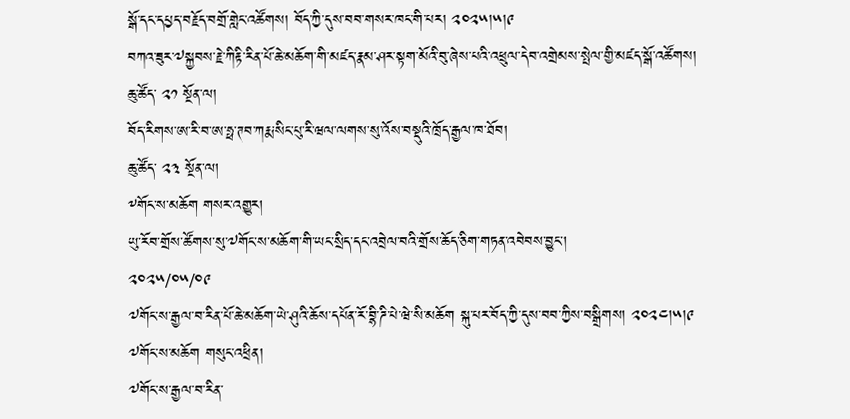སྒོ་དང་དཔྱད་བརྗོད་བགྲོ་གླེང་འཚོགས། བོད་ཀྱི་དུས་བབ་གསར་ཁང་གི་པར། ༢༠༢༥།༥།༩
བཀའ་ཟུར་༧སྐྱབས་རྗེ་ཀིརྟི་རིན་པོ་ཆེ་མཆོག་གི་མཛད་རྣམ་ཤར་སྟག་མོའི་བུ་ཞེས་པའི་འཕྲུལ་དེབ་འགྲེམས་སྤེལ་གྱི་མཛད་སྒོ་འཚོགས།
ཆུ་ཚོད་ ༢༡ སྔོན་ལ།
བོད་རིགས་ཨ་རི་བ་ཨ་ཧྥ་ཊབ་ཀརྨ་སིང་པུ་རི་ཝལ་ལགས་སུ་འོས་བསྡུའི་ཁྲོད་རྒྱལ་ཁ་ཐོབ།
ཆུ་ཚོད་ ༢༣ སྔོན་ལ།
༸གོང་ས་མཆོག གསར་འགྱུར།
ཡུ་རོབ་གྲོས་ཚོགས་སུ་༧གོང་ས་མཆོག་གི་ཡང་སྲིད་དང་འབྲེལ་བའི་གྲོས་ཆོད་ཅིག་གཏན་འབེབས་བྱུང་།
༢༠༢༥/༠༥/༠༩
༧གོང་ས་རྒྱལ་བ་རིན་པོ་ཆེ་མཆོག་ཡེ་ཤུའི་ཆོས་དཔོན་རོ་བྷི་ཌི་པེ་ཝེ་སི་མཆོག སྐུ་པར་བོད་ཀྱི་དུས་བབ་ཀྱིས་བསྒྲིགས། ༢༠༢༤།༥།༩
༧གོང་ས་མཆོག གསུང་འཕྲིན།
༧གོང་ས་རྒྱལ་བ་རིན་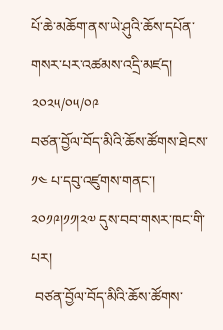པོ་ཆེ་མཆོག་ནས་ཡེ་ཤུའི་ཆོས་དཔོན་གསར་པར་འཚམས་འདྲི་མཛད།
༢༠༢༥/༠༥/༠༩
བཙན་བྱོལ་བོད་མིའི་ཆོས་ཚོགས་ཐེངས་ ༡༤ པ་དབུ་འཛུགས་གནང་། ༢༠༡༩།༡༡།༢༧ དུས་བབ་གསར་ཁང་གི་པར།
 བཙན་བྱོལ་བོད་མིའི་ཆོས་ཚོགས་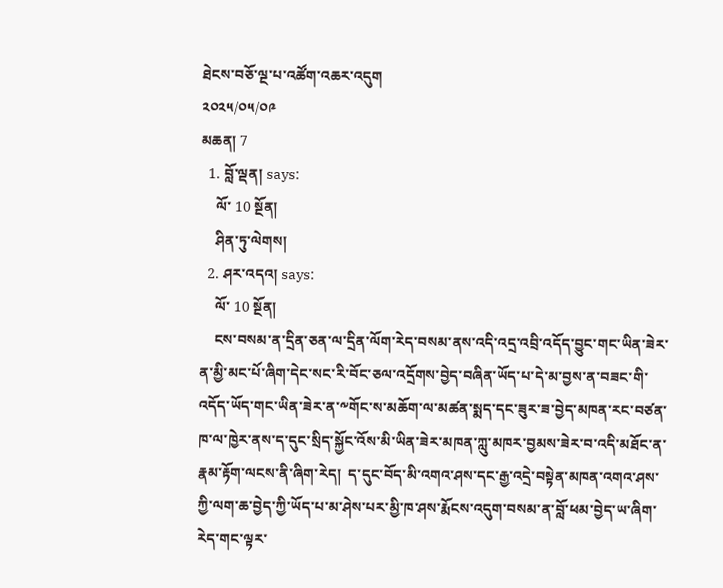ཐེངས་བཅོ་ལྔ་པ་འཚོག་འཆར་འདུག
༢༠༢༥/༠༥/༠༩
མཆན། 7
  1. བློ་ལྡན། says:
    ལོ་ 10 སྔོན།
    ཤིན་ཏུ་ལེགས།
  2. ཤར་འདའ། says:
    ལོ་ 10 སྔོན།
    ངས་བསམ་ན་དྲིན་ཅན་ལ་དྲིན་ལོག་རེད་བསམ་ནས་འདི་འདྲ་འབྲི་འདོད་བྱུང་གང་ཡིན་ཟེར་ན་མྱི་མང་པོ་ཞིག་དེང་སང་རི་བོང་ཅལ་འདྲོགས་བྱེད་བཞིན་ཡོད་པ་དེ་མ་བྱས་ན་བཟང་གི་འདོད་ཡོད་གང་ཡིན་ཟེར་ན་༸གོང་ས་མཆོག་ལ་མཚན་སྨད་དང་ཟུར་ཟ་བྱེད་མཁན་རང་བཙན་ཁ་ལ་ཁྱེར་ནས་ད་དུང་སྲིད་སྐྱོང་འོས་མི་ཡིན་ཟེར་མཁན་ཀླུ་མཁར་བྱམས་ཟེར་བ་འདི་མཐོང་ན་རྣམ་རྟོག་ལངས་ནི་ཞིག་རེད།  ད་དུང་བོད་མི་འགའ་ཤས་དང་རྒྱ་འདྲེ་བསྟེན་མཁན་འགའ་ཤས་ཀྱི་ལག་ཆ་བྱེད་ཀྱི་ཡོད་པ་མ་ཤེས་པར་མྱི་ཁ་ཤས་རྨོངས་འདུག་བསམ་ན་བློ་ཕམ་བྱེད་ཡ་ཞིག་རེད་གང་ལྟར་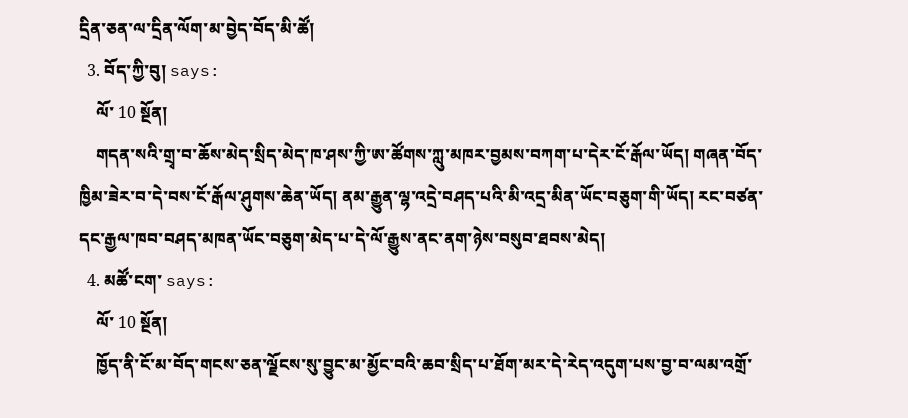དྲིན་ཅན་ལ་དྲིན་ལོག་མ་བྱེད་བོད་མི་ཚོ།
  3. བོད་ཀྱི་བུ། says:
    ལོ་ 10 སྔོན།
    གདན་སའི་གྲྭ་བ་ཆོས་མེད་སྲིད་མེད་ཁ་ཤས་ཀྱི་ཨ་ཚོགས་ཀླུ་མཁར་བྱམས་བཀག་པ་དེར་ངོ་རྒོལ་ཡོད། གཞན་བོད་ཁྱིམ་ཟེར་བ་དེ་བས་ངོ་རྒོལ་ཤུགས་ཆེན་ཡོད། ནམ་རྒྱུན་ལྷ་འདྲེ་བཤད་པའི་མི་འདྲ་མིན་ཡོང་བཅུག་གི་ཡོད། རང་བཙན་དང་རྒྱལ་ཁབ་བཤད་མཁན་ཡོང་བཅུག་མེད་པ་དེ་ལོ་རྒྱུས་ནང་ནག་ཉེས་བསུབ་ཐབས་མེད།
  4. མཚོ་ངག་ says:
    ལོ་ 10 སྔོན།
    ཁྱོད་ནི་ངོ་མ་བོད་གངས་ཅན་ལྗོངས་སུ་བྱུང་མ་མྱོང་བའི་ཆབ་སྲིད་པ་ཐོག་མར་དེ་རེད་འདུག་པས་བྱ་བ་ལམ་འགྲོ་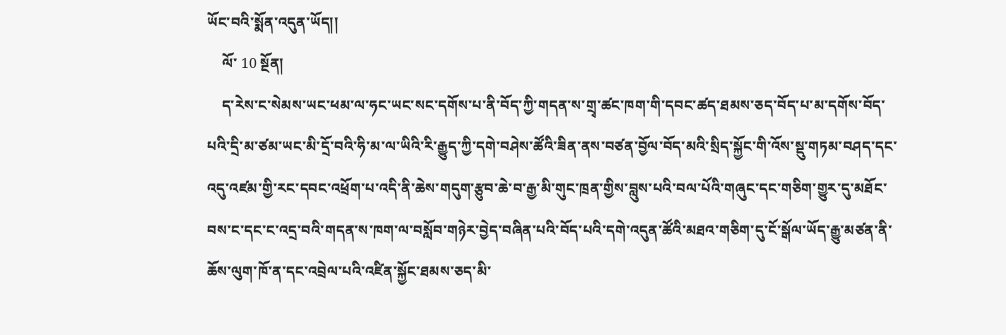ཡོང་བའི་སྨོན་འདུན་ཡོད།།
    ལོ་ 10 སྔོན།
    ད་རེས་ང་སེམས་ཡང་ཕམ་ལ་ཧང་ཡང་སང་དགོས་པ་ནི་བོད་ཀྱི་གདན་ས་གྲྭ་ཚང་ཁག་གི་དབང་ཚད་ཐམས་ཅད་བོད་པ་མ་དགོས་བོད་པའི་དྲི་མ་ཙམ་ཡང་མི་དྲོ་བའི་ཧི་མ་ལ་ཡིའི་རི་རྒྱུད་ཀྱི་དགེ་བཤེས་ཚོའི་ཟིན་ནས་བཙན་བྱོལ་བོད་མའི་སྲིད་སྐྱོང་གི་འོས་སྡུ་གཏམ་བཤད་དང་འདུ་འཛམ་གྱི་རང་དབང་འཕྲོག་པ་འདི་ནི་ཆེས་གདུག་རྩུབ་ཆེ་བ་རྒྱ་མི་གུང་ཁྲན་གྱིས་བླུས་པའི་བལ་པོའི་གཞུང་དང་གཅིག་གྱུར་དུ་མཐོང་བས་ང་དང་ང་འདྲ་བའི་གདན་ས་ཁག་ལ་བསློབ་གཉེར་བྱེད་བཞིན་པའི་བོད་པའི་དགེ་འདུན་ཚོའི་མཐའ་གཅིག་དུ་ངོ་སྒོལ་ཡོད་རྒྱུ་མཙན་ནི་ཆོས་ལུག་ཁོ་ན་དང་འབྲེལ་པའི་འཛིན་སྐྱོང་ཐམས་ཅད་མི་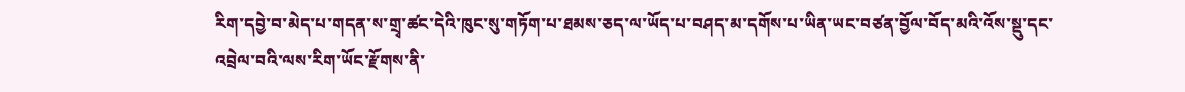རིག་དབྱེ་བ་མེད་པ་གདན་ས་གྲྭ་ཚང་དེའི་ཁུང་སུ་གཏོག་པ་ཐམས་ཅད་ལ་ཡོད་པ་བཤད་མ་དགོས་པ་ཡིན་ཡང་བཙན་བྱོལ་བོད་མའི་འོས་སྡུ་དང་འབྲེལ་བའི་ལས་རིག་ཡོང་རྫོགས་ནི་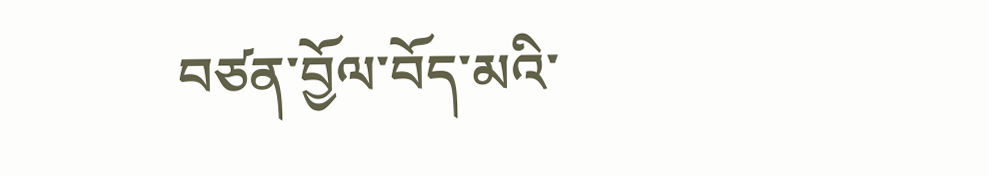བཙན་བྱོལ་བོད་མའི་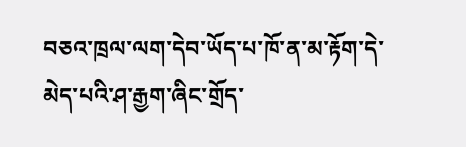བཅའ་ཁྲལ་ལག་དེབ་ཡོད་པ་ཁོ་ན་མ་རྟོག་དེ་མེད་པའི་ཤ་རྒྱག་ཞིང་གྲོད་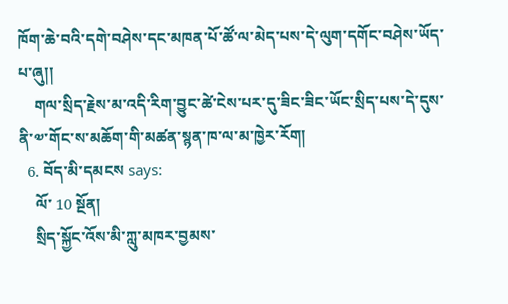ཁོག་ཆེ་བའི་དགེ་བཤེས་དང་མཁན་པོ་ཚོ་ལ་མེད་པས་དེ་ལུག་དགོང་བཤེས་ཡོད་པ་ཞུ།།
    གལ་སྲིད་རྗེས་མ་འདི་རིག་བྱུང་ཚེ་ངེས་པར་དུ་ཟིང་ཟིང་ཡོང་སྲིད་པས་དེ་དུས་ནི་༧་གོང་ས་མཆོག་གི་མཚན་སྙན་ཁ་ལ་མ་ཁྱེར་རོག།
  6. བོད་མི་དམངས says:
    ལོ་ 10 སྔོན།
    སྲིད་སྐྱོང་འོས་མི་ཀླུ་མཁར་བྱམས་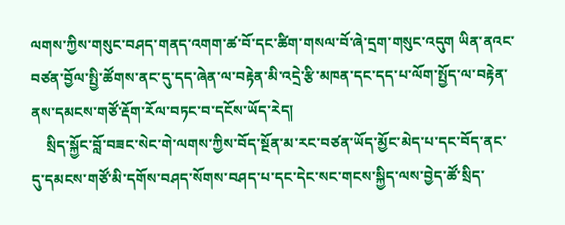ལགས་ཀྱིས་གསུང་བཤད་གནད་འགག་ཚ་བོ་དང་ཚིག་གསལ་བོ་ཞེ་དྲག་གསུང་འདུག ཡིན་ནའང་བཙན་བྱོལ་སྤྱི་ཚོགས་ནང་དུ་དད་ཞེན་ལ་བརྟེན་མི་འདྲེ་རྩི་མཁན་དང་དད་པ་ལོག་སྤྱོད་ལ་བརྟེན་ནས་དམངས་གཙོ་རྡོག་རོལ་བཏང་བ་དངོས་ཡོད་རེད།
    སྲིད་སྐྱོང་བློ་བཟང་སེང་གེ་ལགས་ཀྱིས་བོད་སྔོན་མ་རང་བཙན་ཡོད་མྱོང་མེད་པ་དང་བོད་ནང་དུ་དམངས་གཙོ་མི་དགོས་བཤད་སོགས་བཤད་པ་དང་དེང་སང་གངས་སྐྱིད་ལས་བྱེད་ཚོ་སྲིད་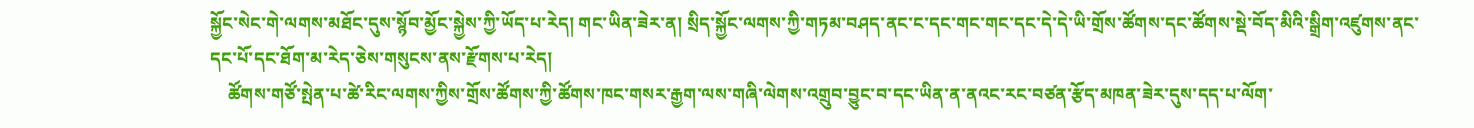སྐྱོང་སེང་གེ་ལགས་མཐོང་དུས་སྙོབ་མྱོང་སྐྱེས་ཀྱི་ཡོད་པ་རེད། གང་ཡིན་ཟེར་ན། སྲིད་སྐྱོང་ལགས་ཀྱི་གཏམ་བཤད་ནང་ང་དང་གང་གང་དང་དེ་དེ་ཡི་གྲོས་ཚོགས་དང་ཚོགས་སྡེ་བོད་མིའི་སྒྲིག་འཛུགས་ནང་དང་པོ་དང་ཐོག་མ་རེད་ཅེས་གསུངས་ནས་རྫོགས་པ་རེད།
    ཚོགས་གཙོ་སྤེན་པ་ཚེ་རིང་ལགས་ཀྱིས་གྲོས་ཚོགས་ཀྱི་ཚོགས་ཁང་གསར་རྒྱག་ལས་གཞི་ལེགས་འགྲུབ་བྱུང་བ་དང་ཡིན་ན་ནའང་རང་བཙན་རྩོད་མཁན་ཟེར་དུས་དད་པ་ལོག་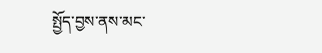སྤྱོད་བྱས་ནས་མང་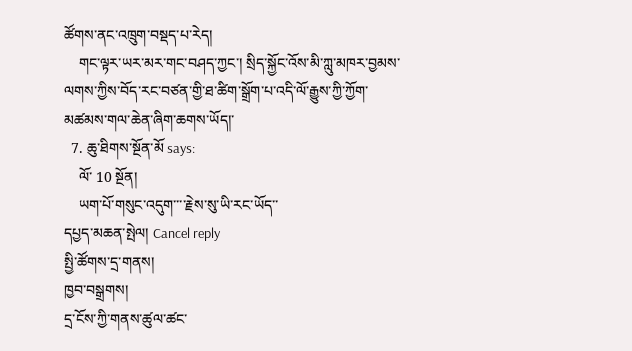ཚོགས་ནང་འཁྲུག་བསྡད་པ་རེད།
    གང་ལྟར་ཡར་མར་གང་བཤད་ཀྱང་། སྲིད་སྐྱོང་འོས་མི་ཀླུ་མཁར་བྱམས་ལགས་ཀྱིས་བོད་རང་བཙན་གྱི་ཐ་ཚིག་སྒྲོག་པ་འདི་ལོ་རྒྱུས་ཀྱི་ཀྱོག་མཚམས་གལ་ཆེན་ཞིག་ཆགས་ཡོད།་
  7. ཆུ་ཐིགས་སྔོན་མོ says:
    ལོ་ 10 སྔོན།
    ཡག་པོ་གསུང་འདུག་་་་རྗེས་སུ་ཡི་རང་ཡོད་་
དཔྱད་མཆན་སྤེལ། Cancel reply
སྤྱི་ཚོགས་དྲ་གནས།
ཁྱབ་བསྒྲགས།
དྲ་ངོས་ཀྱི་གནས་ཚུལ་ཚང་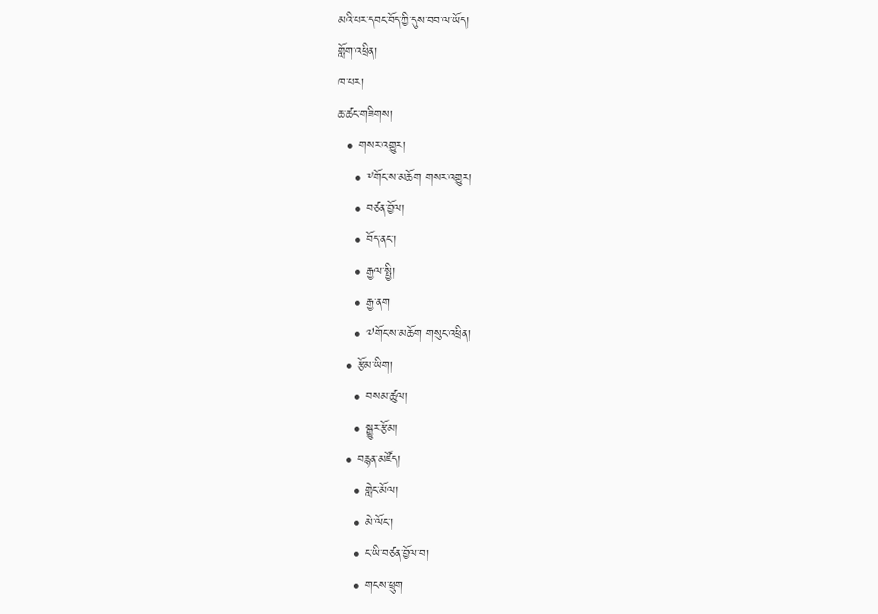མའི་པར་དབང་བོད་ཀྱི་དུས་བབ་ལ་ཡོད།
གློག་འཕྲིན།
ཁ་པར།
ཆ་ཚང་གཟིགས།
  • གསར་འགྱུར།
    • ༸གོང་ས་མཆོག གསར་འགྱུར།
    • བཙན་བྱོལ།
    • བོད་ནང་།
    • རྒྱལ་སྤྱི།
    • རྒྱ་ནག
    • ༧གོང་ས་མཆོག གསུང་འཕྲིན།
  • རྩོམ་ཡིག།
    • བསམ་ཚུལ།
    • སྒྱུར་རྩོམ།
  • བརྙན་མཛོད།
    • གླེང་མོལ།
    • མེ་ལོང་།
    • ང་ཡི་བཙན་བྱོལ་བ།
    • གངས་ཕྲུག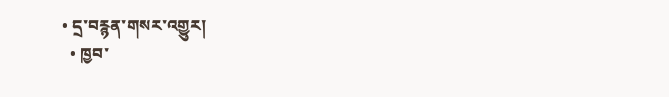• དྲ་བརྙན་གསར་འགྱུར།
  • ཁྱབ་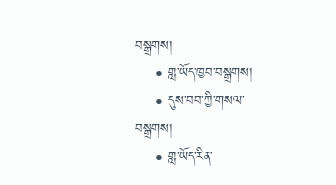བསྒྲགས།
    • གླ་ཡོད་ཁྱབ་བསྒྲགས།
    • དུས་བབ་ཀྱི་གསལ་བསྒྲགས།
    • གླ་ཡོད་རིན་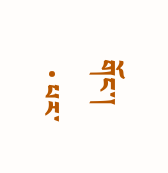གོང་།
  • པར་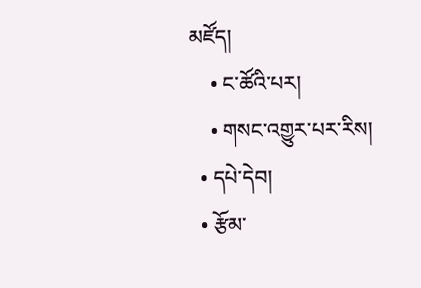མཛོད།
    • ང་ཚོའི་པར།
    • གསང་འགྱུར་པར་རིས།
  • དཔེ་དེབ།
  • རྩོམ་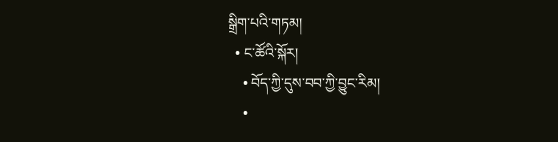སྒྲིག་པའི་གཏམ།
  • ང་ཚོའི་སྐོར།
    • བོད་ཀྱི་དུས་བབ་ཀྱི་བྱུང་རིམ།
    •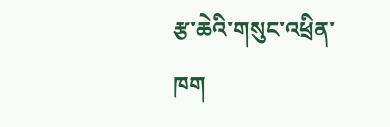རྩ་ཆེའི་གསུང་འཕྲིན་ཁག